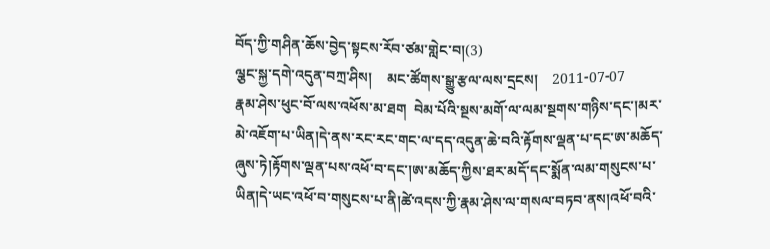བོད་ཀྱི་གཤིན་ཆོས་བྱེད་སྟངས་རོབ་ཙམ་གླེང་བ།(3)
ལྕང་སྐྱ་དགེ་འདུན་བཀྲ་ཤིས།    མང་ཚོགས་སྒྱུ་རྩལ་ལས་དྲངས།    2011-07-07
རྣམ་ཤེས་ཕུང་བོ་ལས་འཕོས་མ་ཐག  བེམ་པོའི་སྔས་མགོ་ལ་ལམ་སྔགས་གཉིས་དང་།མར་མེ་འཇོག་པ་ཡིན།དེ་ནས་རང་རང་གང་ལ་དད་འདུན་ཆེ་བའི་རྟོགས་ལྡན་པ་དང་ཨ་མཆོད་ཞུས་ཏེ།རྟོགས་ལྡན་པས་འཕོ་བ་དང་།ཨ་མཆོད་ཀྱིས་ཐར་མདོ་དང་སྨོན་ལམ་གསུངས་པ་ཡིན།དེ་ཡང་འཕོ་བ་གསུངས་པ་ནི།ཚེ་འདས་ཀྱི་རྣམ་ཤེས་ལ་གསལ་བཏབ་ནས།འཕོ་བའི་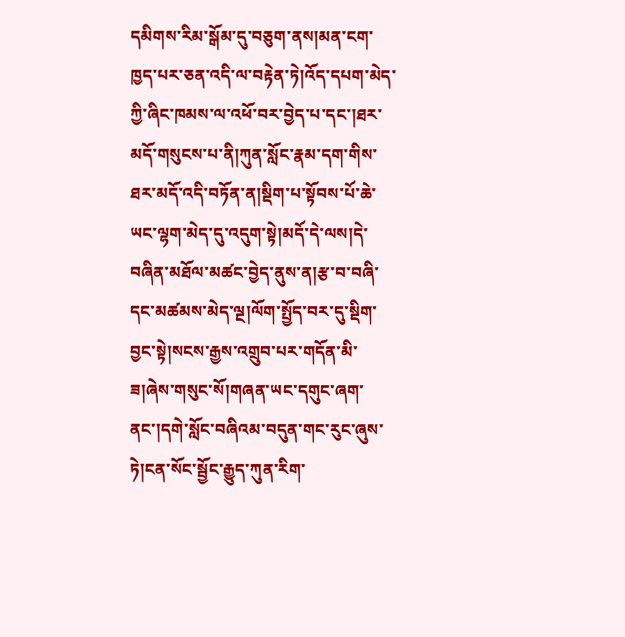དམིགས་རིམ་སྒོམ་དུ་བཅུག་ནས།མན་ངག་ཁྱད་པར་ཅན་འདི་ལ་བརྟེན་ཏེ།འོད་དཔག་མེད་ཀྱི་ཞིང་ཁམས་ལ་འཕོ་བར་བྱེད་པ་དང་།ཐར་མདོ་གསུངས་པ་ནི།ཀུན་སློང་རྣམ་དག་གིས་ཐར་མདོ་འདི་བཏོན་ན།སྡིག་པ་སྟོབས་པོ་ཆེ་ཡང་ལྷག་མེད་དུ་འདུག་སྟེ།མདོ་དེ་ལས།དེ་བཞིན་མཐོལ་མཚང་བྱེད་ནུས་ན།རྩ་བ་བཞི་དང་མཚམས་མེད་ལྔ།ལོག་སྤྱོད་བར་དུ་སྡིག་བྱང་སྟེ།སངས་རྒྱས་འགྲུབ་པར་གདོན་མི་ཟ།ཞེས་གསུང་སོ།གཞན་ཡང་དགུང་ཞག་ནང་།དགེ་སློང་བཞིའམ་བདུན་གང་རུང་ཞུས་ཏེ།ངན་སོང་སྦྱོང་རྒྱུད་ཀུན་རིག་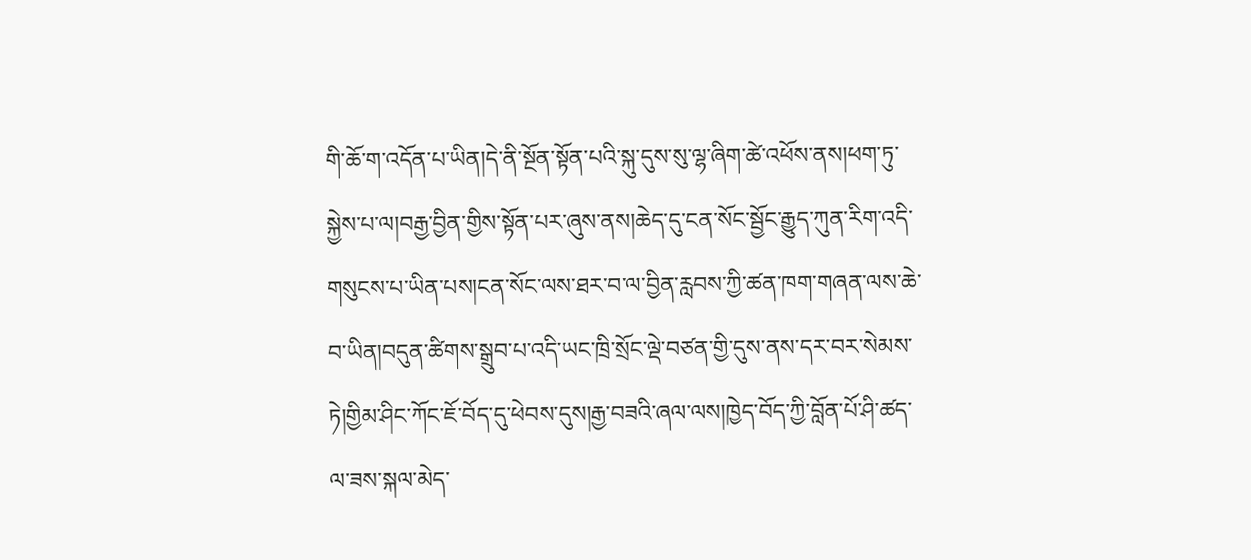གི་ཆོ་ག་འདོན་པ་ཡིན།དེ་ནི་སྔོན་སྟོན་པའི་སྐུ་དུས་སུ་ལྷ་ཞིག་ཚེ་འཕོས་ནས།ཕག་ཏུ་སྐྱེས་པ་ལ།བརྒྱ་བྱིན་གྱིས་སྟོན་པར་ཞུས་ནས།ཆེད་དུ་ངན་སོང་སྦྱོང་རྒྱུད་ཀུན་རིག་འདི་གསུངས་པ་ཡིན་པས།ངན་སོང་ལས་ཐར་བ་ལ་བྱིན་རླབས་ཀྱི་ཚན་ཁག་གཞན་ལས་ཆེ་བ་ཡིན།བདུན་ཚིགས་སྒྲུབ་པ་འདི་ཡང་ཁྲི་སྲོང་ལྡེ་བཙན་གྱི་དུས་ནས་དར་བར་སེམས་ཏེ།གྱིམ་ཤིང་ཀོང་ཇོ་བོད་དུ་ཕེབས་དུས།རྒྱ་བཟའི་ཞལ་ལས།ཁྱེད་བོད་ཀྱི་བློན་པོ་ཤི་ཚད་ལ་ཟས་སྐལ་མེད་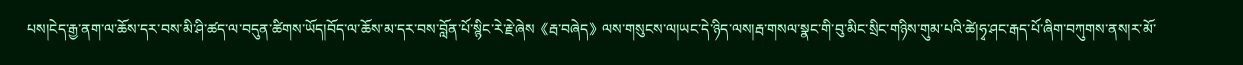པས།ངེད་རྒྱ་ནག་ལ་ཆོས་དར་བས་མི་ཤི་ཚད་ལ་བདུན་ཚིགས་ཡོད།བོད་ལ་ཆོས་མ་དར་བས་བློན་པོ་སྙིང་རེ་རྗེ་ཞེས《རྦ་བཞེད》ལས་གསུངས་ལ།ཡང་དེ་ཉིད་ལས།རྦ་གསལ་སྣང་གི་བུ་མིང་སྲིང་གཉིས་གུམ་པའི་ཚེ།ཧྭ་ཤང་རྒད་པོ་ཞིག་བཀུགས་ནས།ར་མོ་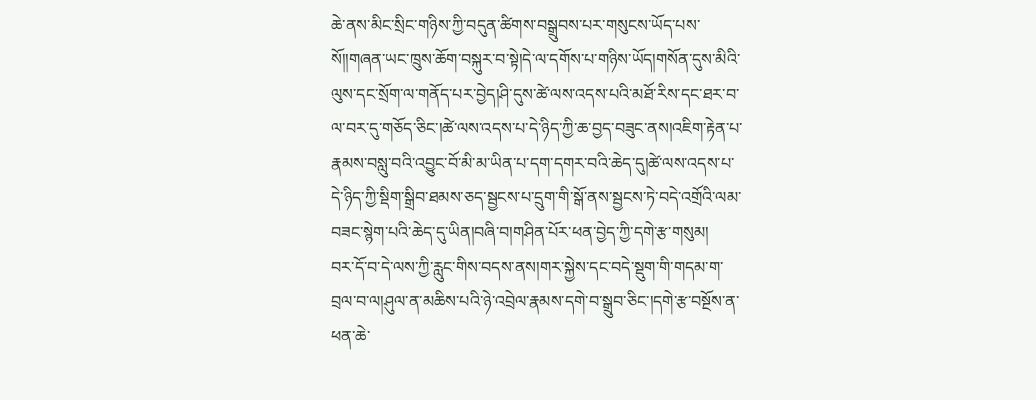ཆེ་ནས་མིང་སྲིང་གཉིས་ཀྱི་བདུན་ཚིགས་བསྒྲུབས་པར་གསུངས་ཡོད་པས་སོ།།གཞན་ཡང་ཁྲུས་ཆོག་བསྐུར་བ་སྟེ།དེ་ལ་དགོས་པ་གཉིས་ཡོད།གསོན་དུས་མིའི་ལུས་དང་སྲོག་ལ་གནོད་པར་བྱེད།ཤི་དུས་ཚེ་ལས་འདས་པའི་མཐོ་རིས་དང་ཐར་བ་ལ་བར་དུ་གཅོད་ཅིང་།ཚེ་ལས་འདས་པ་དེ་ཉིད་ཀྱི་ཆ་བྱད་བཟུང་ནས།འཇིག་རྟེན་པ་རྣམས་བསླུ་བའི་འབྱུང་བོ་མི་མ་ཡིན་པ་དག་དགར་བའི་ཆེད་དུ།ཚེ་ལས་འདས་པ་དེ་ཉིད་ཀྱི་སྡིག་སྒྲིབ་ཐམས་ཅད་སྦྱངས་པ་དྲུག་གི་སྒོ་ནས་སྦྱངས་ཏེ་བདེ་འགྲོའི་ལམ་བཟང་སྙེག་པའི་ཆེད་དུ་ཡིན།བཞི་བ།གཤིན་པོར་ཕན་བྱེད་ཀྱི་དགེ་རྩ་གསུམ།
བར་དོ་བ་དེ་ལས་ཀྱི་རླུང་གིས་བདས་ནས།གར་སྐྱེས་དང་བདེ་སྡུག་གི་གདམ་ག་བྲལ་བ་ལ།ཤུལ་ན་མཆིས་པའི་ཉེ་འབྲེལ་རྣམས་དགེ་བ་སྒྲུབ་ཅིང་།དགེ་རྩ་བསྔོས་ན་ཕན་ཆེ་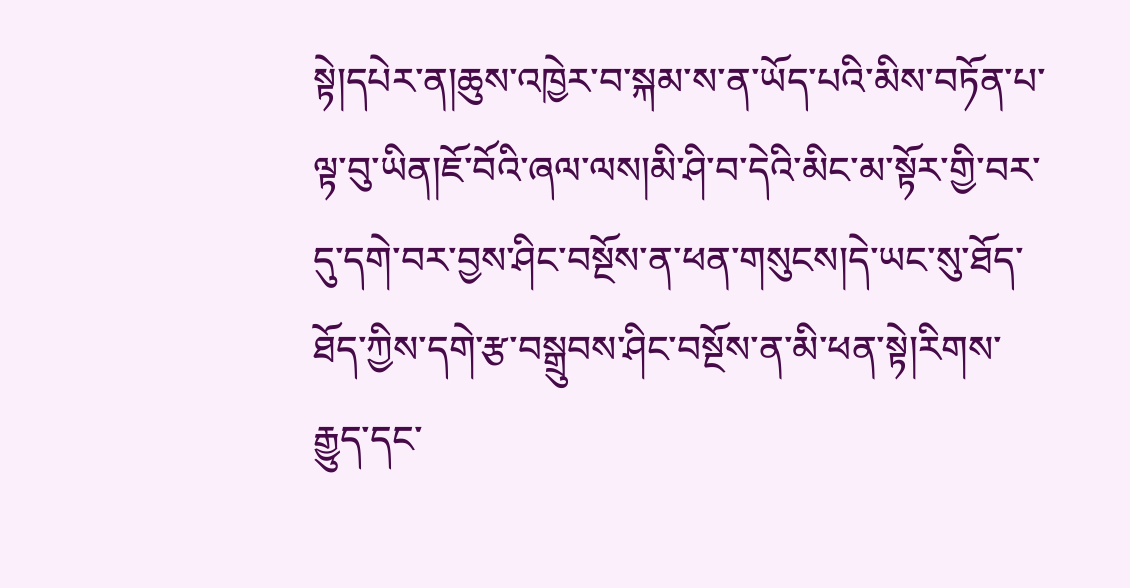སྟེ།དཔེར་ན།ཆུས་འཁྱེར་བ་སྐམ་ས་ན་ཡོད་པའི་མིས་བཏོན་པ་ལྟ་བུ་ཡིན།ཇོ་བོའི་ཞལ་ལས།མི་ཤི་བ་དེའི་མིང་མ་སྟོར་གྱི་བར་དུ་དགེ་བར་བྱས་ཤིང་བསྔོས་ན་ཕན་གསུངས།དེ་ཡང་སུ་ཐོད་ཐོད་ཀྱིས་དགེ་རྩ་བསྒྲུབས་ཤིང་བསྔོས་ན་མི་ཕན་སྟེ།རིགས་རྒྱུད་དང་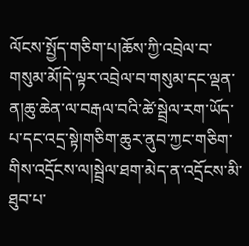ལོངས་སྤྱོད་གཅིག་པ།ཆོས་ཀྱི་འབྲེལ་བ་གསུམ་མོ།དེ་ལྟར་འབྲེལ་བ་གསུམ་དང་ལྡན་ན།ཆུ་ཆེན་ལ་བརྒལ་བའི་ཚེ་སྦྲེལ་རག་ཡོད་པ་དང་འདྲ་སྟེ།གཅིག་ཆུར་ནུབ་ཀྱང་གཅིག་གིས་འདྲོངས་ལ།སྦྲེལ་ཐག་མེད་ན་འདྲོངས་མི་ཐུབ་པ་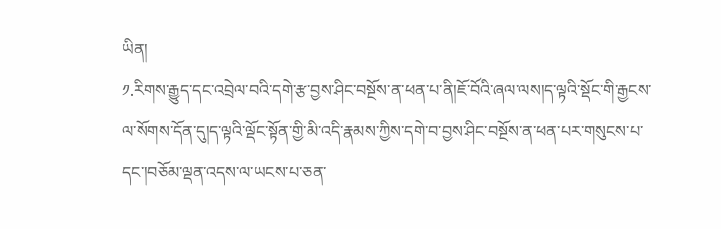ཡིན།
༡.རིགས་རྒྱུད་དང་འབྲེལ་བའི་དགེ་རྩ་བྱས་ཤིང་བསྔོས་ན་ཕན་པ་ནི།ཇོ་བོའི་ཞལ་ལས།ད་ལྟའི་སྡོང་གི་རྒྱངས་ལ་སོགས་དོན་དུ།ད་ལྟའི་ལྡོང་སྟོན་གྱི་མི་འདི་རྣམས་ཀྱིས་དགེ་བ་བྱས་ཤིང་བསྔོས་ན་ཕན་པར་གསུངས་པ་དང་།བཅོམ་ལྡན་འདས་ལ་ཡངས་པ་ཅན་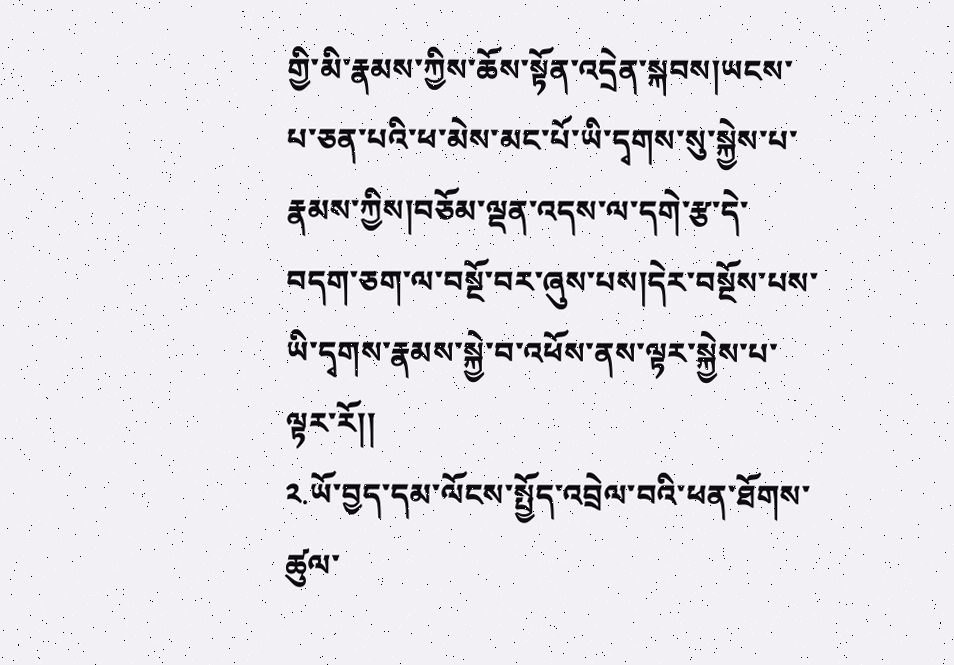གྱི་མི་རྣམས་ཀྱིས་ཆོས་སྟོན་འདྲེན་སྐབས།ཡངས་པ་ཅན་པའི་ཕ་མེས་མང་པོ་ཡི་དྭགས་སུ་སྐྱེས་པ་རྣམས་ཀྱིས།བཅོམ་ལྡན་འདས་ལ་དགེ་རྩ་དེ་བདག་ཅག་ལ་བསྔོ་བར་ཞུས་པས།དེར་བསྔོས་པས་ཡི་དྭགས་རྣམས་སྐྱེ་བ་འཕོས་ནས་ལྟར་སྐྱེས་པ་ལྟར་རོ།།
༢.ཡོ་བྱད་དམ་ལོངས་སྤྱོད་འབྲེལ་བའི་ཕན་ཐོགས་ཚུལ་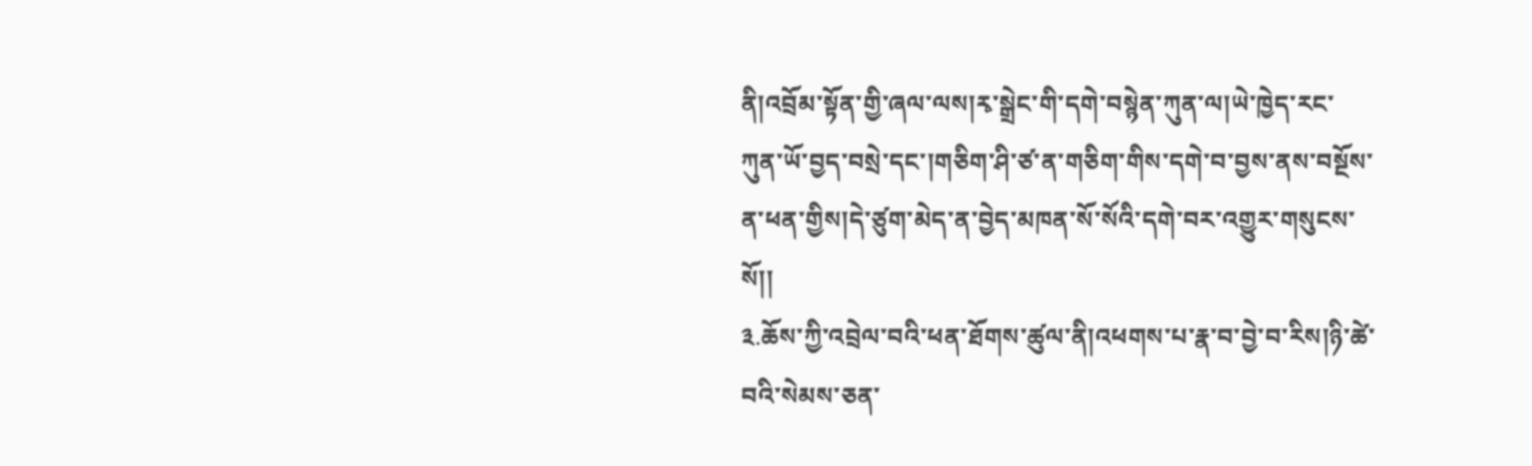ནི།འབྲོམ་སྟོན་གྱི་ཞལ་ལས།རྭ་སྒྲེང་གི་དགེ་བསྙེན་ཀུན་ལ།ཡེ་ཁྱེད་རང་ཀུན་ཡོ་བྱད་བསྲེ་དང་།གཅིག་ཤི་ཙ་ན་གཅིག་གིས་དགེ་བ་བྱས་ནས་བསྔོས་ན་ཕན་གྱིས།དེ་ཙུག་མེད་ན་བྱེད་མཁན་སོ་སོའི་དགེ་བར་འགྱུར་གསུངས་སོ།།
༣.ཆོས་ཀྱི་འབྲེལ་བའི་ཕན་ཐོགས་ཚུལ་ནི།འཕགས་པ་རྣ་བ་བྱེ་བ་རིས།ཉི་ཚེ་བའི་སེམས་ཅན་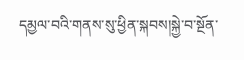དམྱལ་བའི་གནས་སུ་ཕྱིན་སྐབས།སྐྱེ་བ་སྔོན་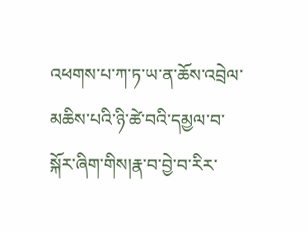འཕགས་པ་ཀ་ཏ་ཡ་ན་ཆོས་འབྲེལ་མཆིས་པའི་ཉི་ཚེ་བའི་དམྱལ་བ་སྐོར་ཞིག་གིས།རྣ་བ་བྱེ་བ་རིར་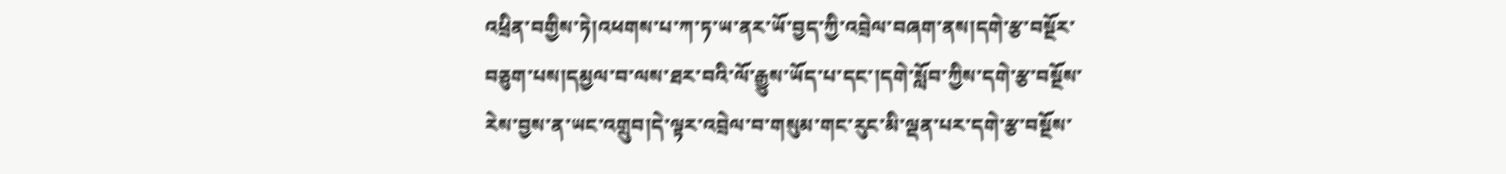འཕྲིན་བགྱིས་ཏེ།འཕགས་པ་ཀ་ཏ་ཡ་ནར་ཡོ་བྱད་ཀྱི་འབྲེལ་བཞག་ནས།དགེ་རྩ་བསྔོར་བཅུག་པས།དམྱལ་བ་ལས་ཐར་བའི་ལོ་རྒྱུས་ཡོད་པ་དང་།དགེ་སློབ་ཀྱིས་དགེ་རྩ་བསྔོས་རེས་བྱས་ན་ཡང་འགྲུབ།དེ་ལྟར་འབྲེལ་བ་གསུམ་གང་རུང་མི་ལྡན་པར་དགེ་རྩ་བསྔོས་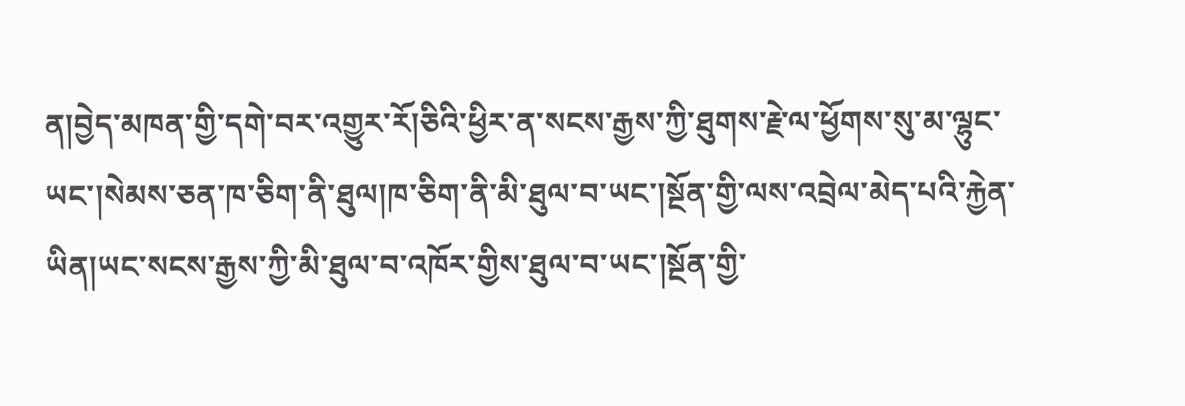ན།བྱེད་མཁན་གྱི་དགེ་བར་འགྱུར་རོ།ཅིའི་ཕྱིར་ན་སངས་རྒྱས་ཀྱི་ཐུགས་རྗེ་ལ་ཕྱོགས་སུ་མ་ལྷུང་ཡང་།སེམས་ཅན་ཁ་ཅིག་ནི་ཐུལ།ཁ་ཅིག་ནི་མི་ཐུལ་བ་ཡང་།སྔོན་གྱི་ལས་འབྲེལ་མེད་པའི་རྐྱེན་ཡིན།ཡང་སངས་རྒྱས་ཀྱི་མི་ཐུལ་བ་འཁོར་གྱིས་ཐུལ་བ་ཡང་།སྔོན་གྱི་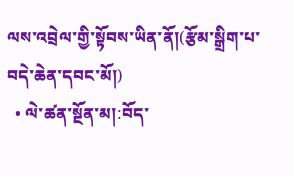ལས་འབྲེལ་གྱི་སྟོབས་ཡིན་ནོ།(རྩོམ་སྒྲིག་པ་བདེ་ཆེན་དབང་མོ།)
  • ལེ་ཚན་སྔོན་མ།:བོད་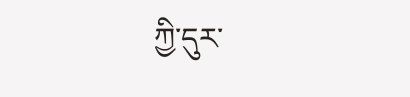ཀྱི་དུར་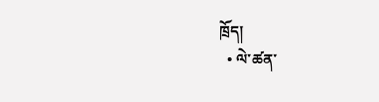ཁྲོད།
  • ལེ་ཚན་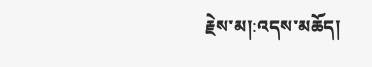རྗེས་མ།:འདས་མཆོད།